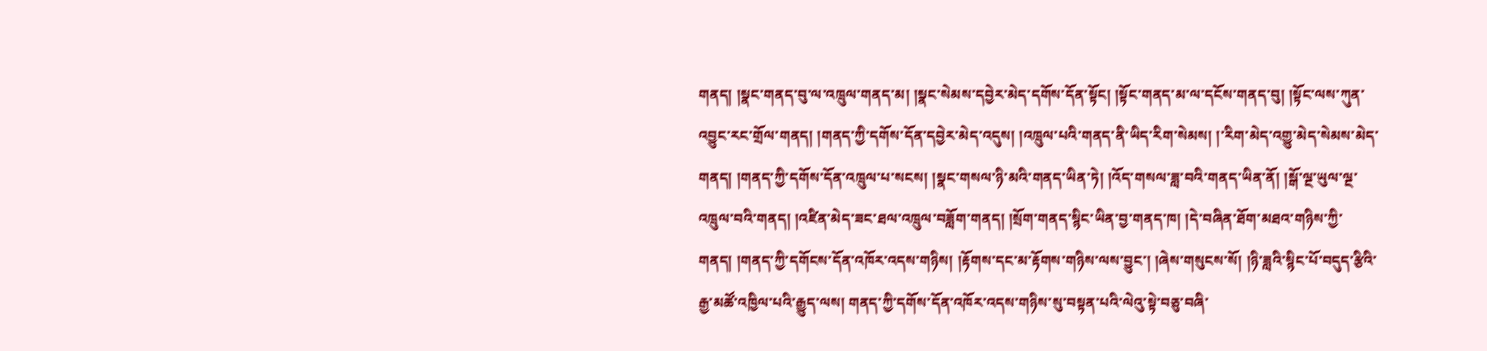གནད། །སྣང་གནད་བུ་ལ་འཁྲུལ་གནད་མ། །སྣང་སེམས་དབྱེར་མེད་དགོས་དོན་སྟོང། །སྟོང་གནད་མ་ལ་དངོས་གནད་བུ། །སྟོང་ལས་ཀུན་འབྱུང་རང་གྲོལ་གནད། །གནད་ཀྱི་དགོས་དོན་དབྱེར་མེད་འདུས། །འཁྲུལ་པའི་གནད་ནི་ཡིད་རིག་སེམས། །་རིག་མེད་འགྱུ་མེད་སེམས་མེད་གནད། །གནད་ཀྱི་དགོས་དོན་འཁྲུལ་པ་སངས། །སྣང་གསལ་ཉི་མའི་གནད་ཡིན་ཏེ། །འོད་གསལ་ཟླ་བའི་གནད་ཡིན་ནོ། །སྒོ་ལྔ་ཡུལ་ལྔ་འཁྲུལ་བའི་གནད། །འཛིན་མེད་ཟང་ཐལ་འཁྲུལ་བཟློག་གནད། །སྲོག་གནད་སྙིང་ཡིན་བྱ་གནད་ཁ། །དེ་བཞིན་ཐོག་མཐའ་གཉིས་ཀྱི་གནད། །གནད་ཀྱི་དགོངས་དོན་འཁོར་འདས་གཉིས། །རྟོགས་དང་མ་རྟོགས་གཉིས་ལས་བྱུང་། །ཞེས་གསུངས་སོ། །ཉི་ཟླའི་སྙིང་པོ་བདུད་རྩིའི་རྒྱ་མཚོ་འཁྱིལ་པའི་རྒྱུད་ལས། གནད་ཀྱི་དགོས་དོན་འཁོར་འདས་གཉིས་སུ་བསྟན་པའི་ལེའུ་སྟེ་བཅུ་བཞི་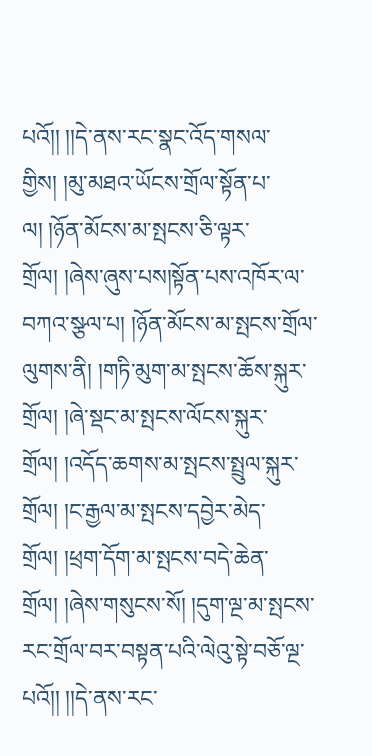པའོ།། །།དེ་ནས་རང་སྣང་འོད་གསལ་གྱིས། །མུ་མཐའ་ཡོངས་གྲོལ་སྟོན་པ་ལ། །ཉོན་མོངས་མ་སྤངས་ཅི་ལྟར་གྲོལ། །ཞེས་ཞུས་པས།སྟོན་པས་འཁོར་ལ་བཀའ་སྩལ་པ། །ཉོན་མོངས་མ་སྤངས་གྲོལ་ལུགས་ནི། །གཏི་མུག་མ་སྤངས་ཆོས་སྐུར་གྲོལ། །ཞེ་སྡང་མ་སྤངས་ལོངས་སྐུར་གྲོལ། །འདོད་ཆགས་མ་སྤངས་སྤྲུལ་སྐུར་གྲོལ། །ང་རྒྱལ་མ་སྤངས་དབྱེར་མེད་གྲོལ། །ཕྲག་དོག་མ་སྤངས་བདེ་ཆེན་གྲོལ། །ཞེས་གསུངས་སོ། །དུག་ལྔ་མ་སྤངས་རང་གྲོལ་བར་བསྟན་པའི་ལེའུ་སྟེ་བཅོ་ལྔ་པའོ།། །།དེ་ནས་རང་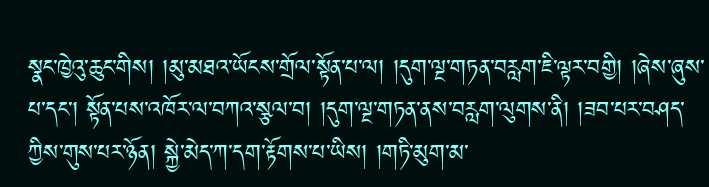སྣང་ཁྱེའུ་ཆུང་གིས། །མུ་མཐའ་ཡོངས་གྲོལ་སྟོན་པ་ལ། །དུག་ལྔ་གཏན་བརླག་ཇི་ལྟར་བགྱི། །ཞེས་ཞུས་པ་དང་། སྟོན་པས་འཁོར་ལ་བཀའ་སྩལ་བ། །དུག་ལྔ་གཏན་ནས་བརླག་ལུགས་ནི། །ཟབ་པར་བཤད་ཀྱིས་གུས་པར་ཉོན། སྐྱེ་མེད་ཀ་དག་རྟོགས་པ་ཡིས། །གཏི་མུག་མ་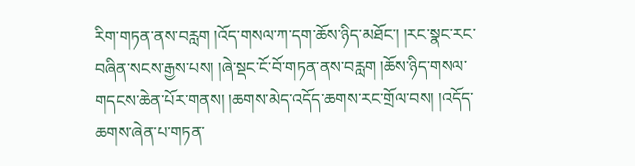རིག་གཏན་ནས་བརླག །འོད་གསལ་ཀ་དག་ཆོས་ཉིད་མཐོང་། །རང་སྣང་རང་བཞིན་སངས་རྒྱས་པས། །ཞེ་སྡང་ངོ་བོ་གཏན་ནས་བརླག །ཆོས་ཉིད་གསལ་གདངས་ཆེན་པོར་གནས། །ཆགས་མེད་འདོད་ཆགས་རང་གྲོལ་བས། །འདོད་ཆགས་ཞེན་པ་གཏན་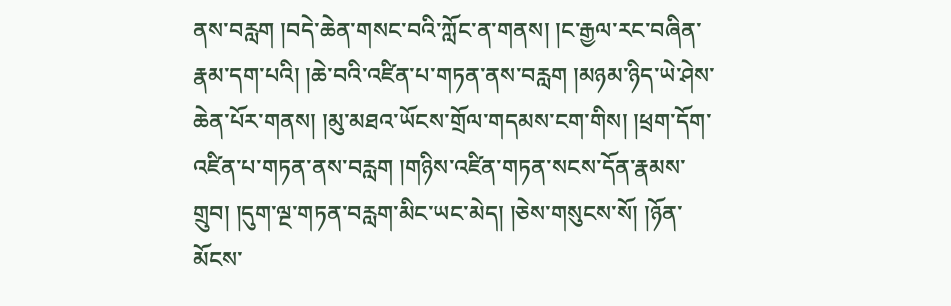ནས་བརླག །བདེ་ཆེན་གསང་བའི་ཀློང་ན་གནས། །ང་རྒྱལ་རང་བཞིན་རྣམ་དག་པའི། །ཆེ་བའི་འཛིན་པ་གཏན་ནས་བརླག །མཉམ་ཉིད་ཡེ་ཤེས་ཆེན་པོར་གནས། །མུ་མཐའ་ཡོངས་གྲོལ་གདམས་ངག་གིས། །ཕྲག་དོག་འཛིན་པ་གཏན་ནས་བརླག །གཉིས་འཛིན་གཏན་སངས་དོན་རྣམས་གྲུབ། །དུག་ལྔ་གཏན་བརླག་མིང་ཡང་མེད། །ཅེས་གསུངས་སོ། །ཉོན་མོངས་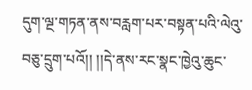དུག་ལྔ་གཏན་ནས་བརླག་པར་བསྟན་པའི་ལེའུ་བཅུ་དྲུག་པའོ།། །།དེ་ནས་རང་སྣང་ཁྱེའུ་ཆུང་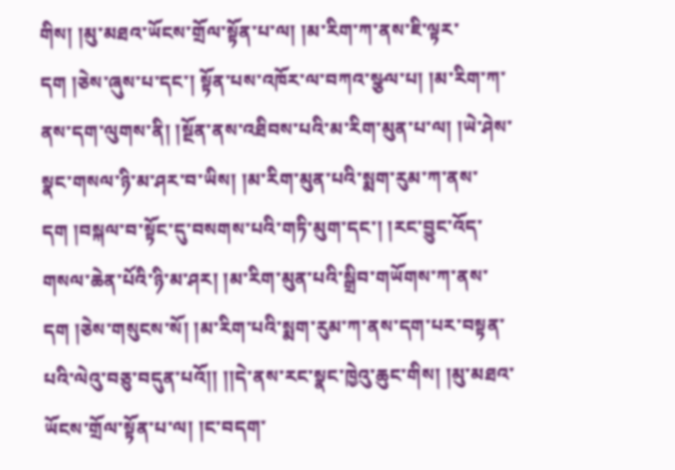གིས། །མུ་མཐའ་ཡོངས་གྲོལ་སྟོན་པ་ལ། །མ་རིག་ཀ་ནས་ཇི་ལྟར་དག །ཅེས་ཞུས་པ་དང་། སྟོན་པས་འཁོར་ལ་བཀའ་སྩལ་པ། །མ་རིག་ཀ་ནས་དག་ལུགས་ནི། །སྔོན་ནས་འཐིབས་པའི་མ་རིག་མུན་པ་ལ། །ཡེ་ཤེས་སྣང་གསལ་ཉི་མ་ཤར་བ་ཡིས། །མ་རིག་མུན་པའི་སྨག་རུམ་ཀ་ནས་དག །བསྐལ་བ་སྟོང་དུ་བསགས་པའི་གཏི་མུག་དང་། །རང་བྱུང་འོད་གསལ་ཆེན་པོའི་ཉི་མ་ཤར། །མ་རིག་མུན་པའི་སྒྲིབ་གཡོགས་ཀ་ནས་དག །ཅེས་གསུངས་སོ། །མ་རིག་པའི་སྨག་རུམ་ཀ་ནས་དག་པར་བསྟན་པའི་ལེའུ་བཅུ་བདུན་པའོ།། །།དེ་ནས་རང་སྣང་ཁྱེའུ་ཆུང་གིས། །མུ་མཐའ་ཡོངས་གྲོལ་སྟོན་པ་ལ། །ང་བདག་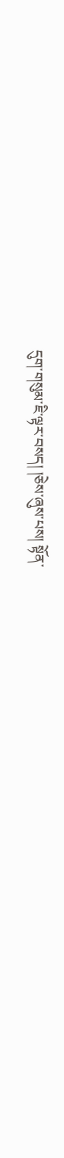དུག་གསུམ་ཇི་ལྟར་བསད། །ཅེས་ཞུས་པས། སྟོན་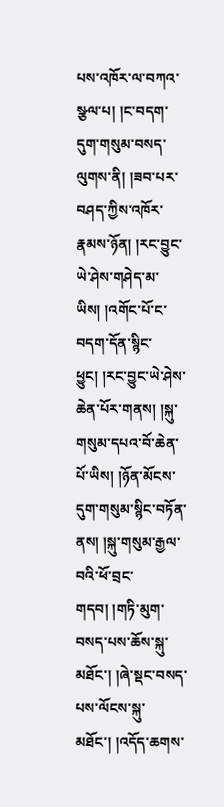པས་འཁོར་ལ་བཀའ་སྩལ་པ། །ང་བདག་དུག་གསུམ་བསད་ལུགས་ནི། །ཟབ་པར་བཤད་ཀྱིས་འཁོར་རྣམས་ཉོན། །རང་བྱུང་ཡེ་ཤེས་གཤེད་མ་ཡིས། །འགོང་པོ་ང་བདག་དོན་སྙིང་ཕྱུང། །རང་བྱུང་ཡེ་ཤེས་ཆེན་པོར་གནས། །སྐུ་གསུམ་དཔའ་བོ་ཆེན་པོ་ཡིས། །ཉོན་མོངས་དུག་གསུམ་སྙིང་བཏོན་ནས། །སྐུ་གསུམ་རྒྱལ་བའི་ཕོ་བྲང་གདབ། །གཏི་མུག་བསད་པས་ཆོས་སྐུ་མཐོང་། །ཞེ་སྡང་བསད་པས་ལོངས་སྐུ་མཐོང་། །འདོད་ཆགས་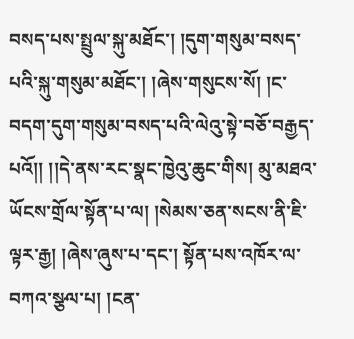བསད་པས་སྤྲུལ་སྐུ་མཐོང་། །དུག་གསུམ་བསད་པའི་སྐུ་གསུམ་མཐོང་། །ཞེས་གསུངས་སོ། །ང་བདག་དུག་གསུམ་བསད་པའི་ལེའུ་སྟེ་བཅོ་བརྒྱད་པའོ།། །།དེ་ནས་རང་སྣང་ཁྱེའུ་ཆུང་གིས། མུ་མཐའ་ཡོངས་གྲོལ་སྟོན་པ་ལ། །སེམས་ཅན་སངས་ནི་ཇི་ལྟར་རྒྱ། །ཞེས་ཞུས་པ་དང་། སྟོན་པས་འཁོར་ལ་བཀའ་སྩལ་པ། །ངན་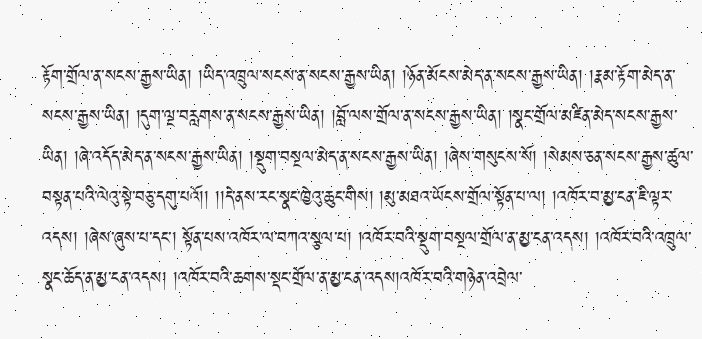རྟོག་གྲོལ་ན་སངས་རྒྱས་ཡིན། །ཡིད་འཁྲུལ་སངས་ན་སངས་རྒྱས་ཡིན། །ཉོན་མོངས་མེད་ན་སངས་རྒྱས་ཡིན། །རྣམ་རྟོག་མེད་ན་སངས་རྒྱས་ཡིན། །དུག་ལྔ་བརླགས་ན་སངས་རྒྱས་ཡིན། །བློ་ལས་གྲོལ་ན་སངས་རྒྱས་ཡིན། །སྣང་གྲོལ་མཛིན་མེད་སངས་རྒྱས་ཡིན། །ཞེ་འདོད་མེད་ན་སངས་རྒྱས་ཡིན། །སྡུག་བསྔལ་མེད་ན་སངས་རྒྱས་ཡིན། །ཞེས་གསུངས་སོ། །སེམས་ཅན་སངས་རྒྱས་ཚུལ་བསྟན་པའི་ལེའུ་སྟེ་བཅུ་དགུ་པའོ།། །།དེ་ནས་རང་སྣང་ཁྱེའུ་ཆུང་གིས། །མུ་མཐའ་ཡོངས་གྲོལ་སྟོན་པ་ལ། །འཁོར་བ་མྱ་ངན་ཇི་ལྟར་འདས། །ཞེས་ཞུས་པ་དང་། སྟོན་པས་འཁོར་ལ་བཀའ་སྩལ་པ། །འཁོར་བའི་སྡུག་བསྔལ་གྲོལ་ན་མྱ་ངན་འདས། །འཁོར་བའི་འཁྲུལ་སྣང་ཆོད་ན་མྱ་ངན་འདས། །འཁོར་བའི་ཆགས་སྡང་གྲོལ་ན་མྱ་ངན་འདས།འཁོར་བའི་གཉེན་འབྲེལ་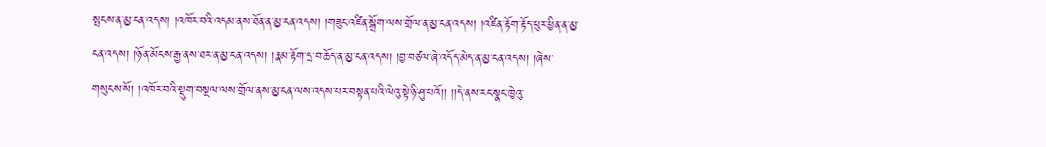སྤངས་ན་མྱ་ངན་འདས། །འཁོར་བའི་འདམ་ནས་ཐོན་ན་མྱ་ངན་འདས། །གཟུང་འཛིན་སྒྲོག་ལས་གྲོལ་ན་མྱ་ངན་འདས། །འཛིན་རྟོག་རྟོད་ཕུར་ཕྱིན་ན་མྱ་ངན་འདས། །ཉོན་མོངས་རྒྱ་ནས་ཐར་ན་མྱ་ངན་འདས། །རྣམ་རྟོག་དྲ་བ་ཆོད་ན་མྱ་ངན་འདས། །བྱ་བཙལ་ཞེ་འདོད་མེད་ན་མྱ་ངན་འདས། །ཞེས་གསུངས་སོ། །འཁོར་བའི་སྡུག་བསྔལ་ལས་གྲོལ་ནས་མྱ་ངན་ལས་འདས་པར་བསྟན་པའི་ལེའུ་སྟེ་ཉི་ཤུ་པའོ།། །།དེ་ནས་རང་སྣང་ཁྱེའུ་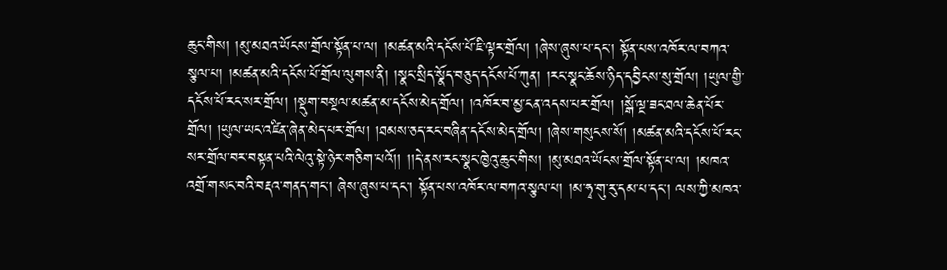ཆུང་གིས། །མུ་མཐའ་ཡོངས་གྲོལ་སྟོན་པ་ལ། །མཚན་མའི་དངོས་པོ་ཇི་ལྟར་གྲོལ། །ཞེས་ཞུས་པ་དང་། སྟོན་པས་འཁོར་ལ་བཀའ་སྩལ་པ། །མཚན་མའི་དངོས་པོ་གྲོལ་ལུགས་ནི། །སྣང་སྲིད་སྣོད་བཅུད་དངོས་པོ་ཀུན། །རང་སྣང་ཆོས་ཉིད་དབྱིངས་སུ་གྲོལ། །ཡུལ་གྱི་དངོས་པོ་རང་སར་གྲོལ། །སྡུག་བསྔལ་མཚན་མ་དངོས་མེད་གྲོལ། །འཁོར་བ་མྱ་ངན་འདས་པར་གྲོལ། །སྒོ་ལྔ་ཟང་ཐལ་ཆེན་པོར་གྲོལ། །ཡུལ་ཡང་འཛིན་ཞེན་མེད་པར་གྲོལ། །ཐམས་ཅད་རང་བཞིན་དངོས་མེད་གྲོལ། །ཞེས་གསུངས་སོ། །མཚན་མའི་དངོས་པོ་རང་སར་གྲོལ་བར་བསྟན་པའི་ལེའུ་སྟེ་ཉེར་གཅིག་པའོ།། །།དེ་ནས་རང་སྣང་ཁྱེའུ་ཆུང་གིས། །མུ་མཐའ་ཡོངས་གྲོལ་སྟོན་པ་ལ། །མཁའ་འགྲོ་གསང་བའི་བརྡའ་གནད་གང་། ཞེས་ཞུས་པ་དང་། སྟོན་པས་འཁོར་ལ་བཀའ་སྩལ་པ། །མ་ཧྭ་གུ་རུ་དམ་པ་དང་། ལས་ཀྱི་མཁའ་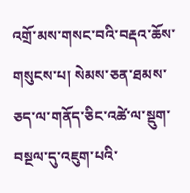འགྲོ་མས་གསང་བའི་བརྡའ་ཆོས་གསུངས་པ། སེམས་ཅན་ཐམས་ཅད་ལ་གནོད་ཅིང་འཚེ་ལ་སྡུག་བསྔལ་དུ་འཇུག་པའི་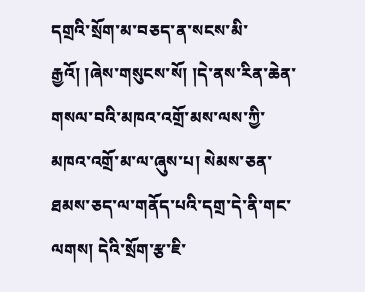དགྲའི་སྲོག་མ་བཅད་ན་སངས་མི་རྒྱའོ། །ཞེས་གསུངས་སོ། །དེ་ནས་རིན་ཆེན་གསལ་བའི་མཁའ་འགྲོ་མས་ལས་ཀྱི་མཁའ་འགྲོ་མ་ལ་ཞུས་པ། སེམས་ཅན་ཐམས་ཅད་ལ་གནོད་པའི་དགྲ་དེ་ནི་གང་ལགས། དེའི་སྲོག་རྩ་ཇི་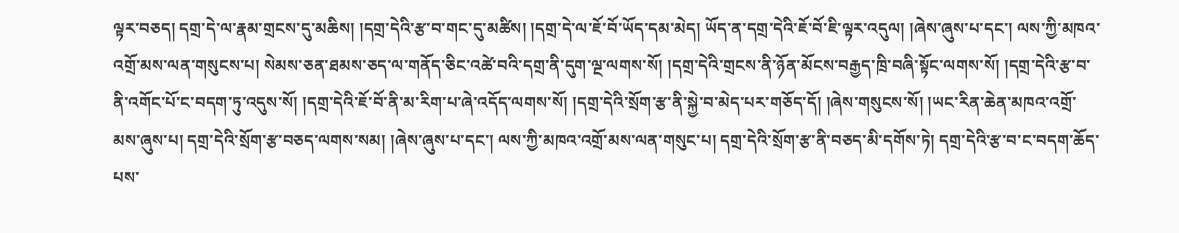ལྟར་བཅད། དགྲ་དེ་ལ་རྣམ་གྲངས་དུ་མཆིས། །དགྲ་དེའི་རྩ་བ་གང་དུ་མཚིས། །དགྲ་དེ་ལ་ཇོ་བོ་ཡོད་དམ་མེད། ཡོད་ན་དགྲ་དེའི་ཇོ་བོ་ཇི་ལྟར་འདུལ། །ཞེས་ཞུས་པ་དང་། ལས་ཀྱི་མཁའ་འགྲོ་མས་ལན་གསུངས་པ། སེམས་ཅན་ཐམས་ཅད་ལ་གནོད་ཅིང་འཚེ་བའི་དགྲ་ནི་དུག་ལྔ་ལགས་སོ། །དགྲ་དེའི་གྲངས་ནི་ཉོན་མོངས་བརྒྱད་ཁྲི་བཞི་སྟོང་ལགས་སོ། །དགྲ་དེའི་རྩ་བ་ནི་འགོང་པོ་ང་བདག་ཏུ་འདུས་སོ། །དགྲ་དེའི་ཇོ་བོ་ནི་མ་རིག་པ་ཞེ་འདོད་ལགས་སོ། །དགྲ་དེའི་སྲོག་རྩ་ནི་སྐྱེ་བ་མེད་པར་གཅོད་དོ། །ཞེས་གསུངས་སོ། །ཡང་རིན་ཆེན་མཁའ་འགྲོ་མས་ཞུས་པ། དགྲ་དེའི་སྲོག་རྩ་བཅད་ལགས་སམ། །ཞེས་ཞུས་པ་དང་། ལས་ཀྱི་མཁའ་འགྲོ་མས་ལན་གསུང་པ། དགྲ་དེའི་སྲོག་རྩ་ནི་བཅད་མི་དགོས་ཏེ། དགྲ་དེའི་རྩ་བ་ང་བདག་ཆོད་པས་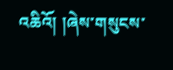འཆིའོ། །ཞེས་གསུངས་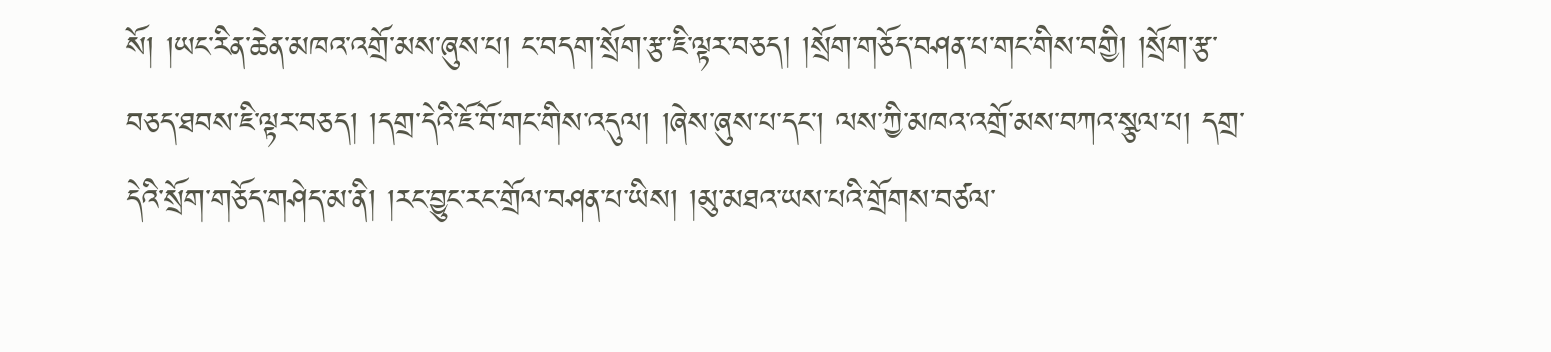སོ། །ཡང་རིན་ཆེན་མཁའ་འགྲོ་མས་ཞུས་པ། ང་བདག་སྲོག་རྩ་ཇི་ལྟར་བཅད། །སྲོག་གཅོད་བཤན་པ་གང་གིས་བགྱི། །སྲོག་རྩ་བཅད་ཐབས་ཇི་ལྟར་བཅད། །དགྲ་དེའི་ཇོ་བོ་གང་གིས་འདུལ། །ཞེས་ཞུས་པ་དང་། ལས་ཀྱི་མཁའ་འགྲོ་མས་བཀའ་སྩལ་པ། དགྲ་དེའི་སྲོག་གཅོད་གཤེད་མ་ནི། །རང་བྱུང་རང་གྲོལ་བཤན་པ་ཡིས། །མུ་མཐའ་ཡས་པའི་གྲོགས་བཙལ་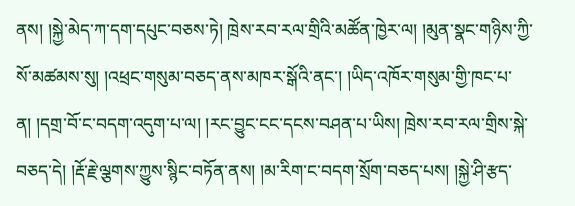ནས། །སྐྱེ་མེད་ཀ་དག་དཔུང་བཅས་ཏེ། ཁྲེས་རབ་རལ་གྲིའི་མཚོན་ཁྱེར་ལ། །མུན་སྣང་གཉིས་ཀྱི་སོ་མཚམས་སུ། །འཕྲང་གསུམ་བཅད་ནས་མཁར་སྒོའི་ནང་། །ཡིད་འཁོར་གསུམ་གྱི་ཁང་པ་ན། །དགྲ་བོ་ང་བདག་འདུག་པ་ལ། །རང་བྱུང་ངང་དངས་བཤན་པ་ཡིས། ཁྲེས་རབ་རལ་གྲིས་སྐེ་བཅད་དེ། །རྡོ་རྗེ་ལྕགས་ཀྱུས་སྙིང་བཏོན་ནས། །མ་རིག་ང་བདག་སྲོག་བཅད་པས། །སྐྱེ་ཤི་རྩད་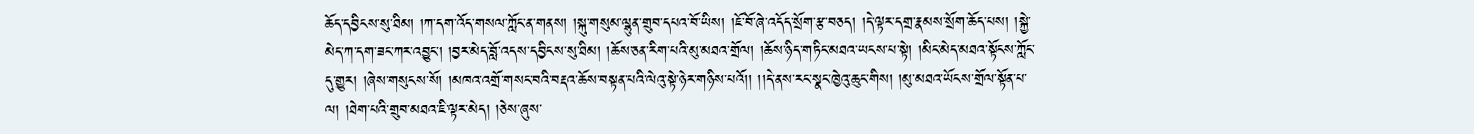ཆོད་དབྱིངས་སུ་ཐིམ། །ཀ་དག་འོད་གསལ་ཀློང་ན་གནས། །སྐུ་གསུམ་ལྷུན་གྲུབ་དཔའ་བོ་ཡིས། །ཇོ་བོ་ཞེ་འདོད་སྲོག་རྩ་བཅད། །དེ་ལྟར་དགྲ་རྣམས་སྲོག་ཆོད་པས། །སྐྱེ་མེད་ཀ་དག་ཟང་ཀར་འབྱུང་། །བྱར་མེད་བློ་འདས་དབྱིངས་སུ་ཐིམ། །ཆོས་ཅན་རིག་པའི་མུ་མཐའ་གྲོལ། །ཆོས་ཉིད་གཏིང་མཐའ་ཡངས་པ་སྟེ། །མིང་མེད་མཐའ་སྟོངས་ཀློང་དུ་གྱུར། །ཞེས་གསུངས་སོ། །མཁའ་འགྲོ་གསང་བའི་བརྡའ་ཆོས་བསྟན་པའི་ལེའུ་སྟེ་ཉེར་གཉིས་པའོ།། །།དེ་ནས་རང་སྣང་ཁྱེའུ་ཆུང་གིས། །མུ་མཐའ་ཡོངས་གྲོལ་སྟོན་པ་ལ། །ཐེག་པའི་གྲུབ་མཐའ་ཇི་ལྟར་མེད། །ཅེས་ཞུས་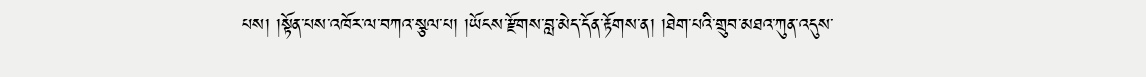པས། །སྟོན་པས་འཁོར་ལ་བཀའ་སྩལ་པ། །ཡོངས་རྫོགས་བླ་མེད་དོན་རྟོགས་ན། །ཐེག་པའི་གྲུབ་མཐའ་ཀུན་འདུས་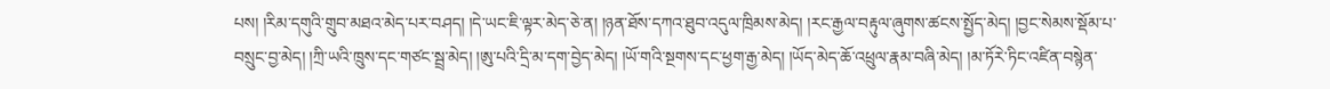པས། །རིམ་དགུའི་གྲུབ་མཐའ་མེད་པར་བཤད། །དེ་ཡང་ཇི་ལྟར་མེད་ཅེ་ན། །ཉན་ཐོས་དཀའ་ཐུབ་འདུལ་ཁྲིམས་མེད། །རང་རྒྱལ་བརྟུལ་ཞུགས་ཚངས་སྤྱོད་མེད། །བྱང་སེམས་སྡོམ་པ་བསྲུང་བྱ་མེད། །ཀྲི་ཡའི་ཁྲུས་དང་གཙང་སྦྲ་མེད། །ཨུ་པའི་དྲི་མ་དག་བྱེད་མེད། །ཡོ་གའི་སྔགས་དང་ཕྱག་རྒྱ་མེད། །ཡོད་མེད་ཆོ་འཕྲུལ་རྣམ་བཞི་མེད། །མ་ཏོརེ་ཏིང་འཛིན་བསྙེན་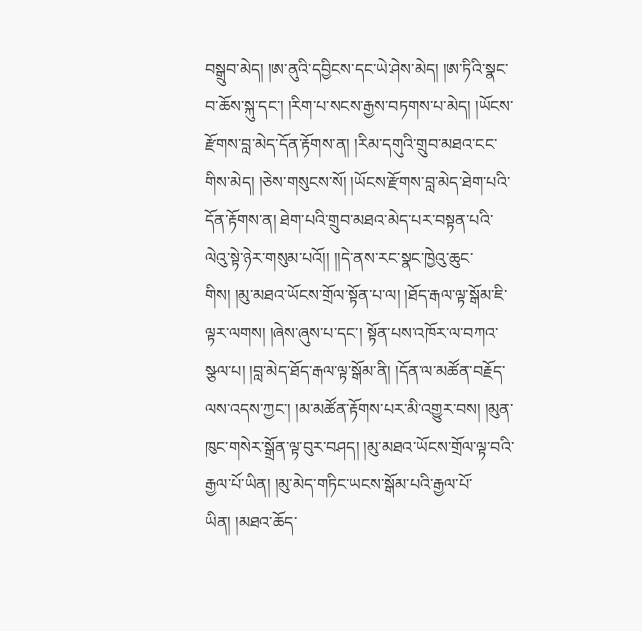བསྒྲུབ་མེད། །ཨ་ནུའི་དབྱིངས་དང་ཡེ་ཤེས་མེད། །ཨ་ཏིའི་སྣང་བ་ཆོས་སྐུ་དང་། །རིག་པ་སངས་རྒྱས་བཏགས་པ་མེད། །ཡོངས་རྫོགས་བླ་མེད་དོན་རྟོགས་ན། །རིམ་དགུའི་གྲུབ་མཐའ་ངང་གིས་མེད། །ཅེས་གསུངས་སོ། །ཡོངས་རྫོགས་བླ་མེད་ཐེག་པའི་དོན་རྟོགས་ན། ཐེག་པའི་གྲུབ་མཐའ་མེད་པར་བསྟན་པའི་ལེའུ་སྟེ་ཉེར་གསུམ་པའོ།། །།དེ་ནས་རང་སྣང་ཁྱེའུ་ཆུང་གིས། །མུ་མཐའ་ཡོངས་གྲོལ་སྟོན་པ་ལ། །ཐོད་རྒལ་ལྟ་སྒོམ་ཇི་ལྟར་ལགས། །ཞེས་ཞུས་པ་དང་། སྟོན་པས་འཁོར་ལ་བཀའ་སྩལ་པ། །བླ་མེད་ཐོད་རྒལ་ལྟ་སྒོམ་ནི། །དོན་ལ་མཚོན་བརྗོད་ལས་འདས་ཀྱང་། །མ་མཚོན་རྟོགས་པར་མི་འགྱུར་བས། །མུན་ཁུང་གསེར་སྒྲོན་ལྟ་བུར་བཤད། །མུ་མཐའ་ཡོངས་གྲོལ་ལྟ་བའི་རྒྱལ་པོ་ཡིན། །མུ་མེད་གཏིང་ཡངས་སྒོམ་པའི་རྒྱལ་པོ་ཡིན། །མཐའ་ཆོད་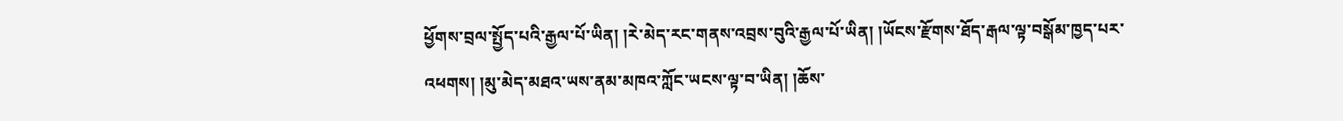ཕྱོགས་བྲལ་སྤྱོད་པའི་རྒྱལ་པོ་ཡིན། །རེ་མེད་རང་གནས་འབྲས་བུའི་རྒྱལ་པོ་ཡིན། །ཡོངས་རྫོགས་ཐོད་རྒལ་ལྟ་བསྒོམ་ཁྱད་པར་འཕགས། །མུ་མེད་མཐའ་ཡས་ནམ་མཁའ་ཀློང་ཡངས་ལྟ་བ་ཡིན། །ཆོས་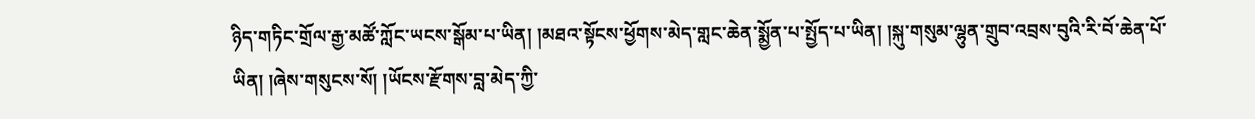ཉིད་གཏིང་གྲོལ་རྒྱ་མཚོ་ཀློང་ཡངས་སྒོམ་པ་ཡིན། །མཐའ་སྟོངས་ཕྱོགས་མེད་གླང་ཆེན་སྨྱོན་པ་སྤྱོད་པ་ཡིན། །སྐུ་གསུམ་ལྷུན་གྲུབ་འབྲས་བུའི་རི་བོ་ཆེན་པོ་ཡིན། །ཞེས་གསུངས་སོ། །ཡོངས་རྫོགས་བླ་མེད་ཀྱི་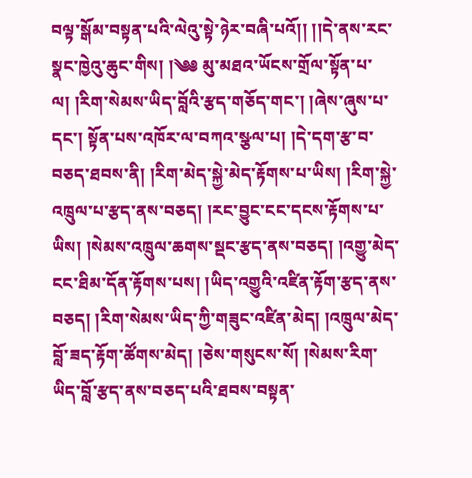བལྟ་སྒོམ་བསྟན་པའི་ལེའུ་སྟེ་ཉེར་བཞི་པའོ།། །།དེ་ནས་རང་སྣང་ཁྱེའུ་ཆུང་གིས། །༄༅ མུ་མཐའ་ཡོངས་གྲོལ་སྟོན་པ་ལ། །རིག་སེམས་ཡིད་བློའི་རྩད་གཅོད་གང་། །ཞེས་ཞུས་པ་དང་། སྟོན་པས་འཁོར་ལ་བཀའ་སྩལ་པ། །དེ་དག་རྩ་བ་བཅད་ཐབས་ནི། །རིག་མེད་སྐྱེ་མེད་རྟོགས་པ་ཡིས། །རིག་སྐྱེ་འཁྲུལ་པ་རྩད་ནས་བཅད། །རང་བྱུང་ངང་དངས་རྟོགས་པ་ཡིས། །སེམས་འཁྲུལ་ཆགས་སྡང་རྩད་ནས་བཅད། །འགྱུ་མེད་ངང་ཐིམ་དོན་རྟོགས་པས། །ཡིད་འགྱུའི་འཛིན་རྟོག་རྩད་ནས་བཅད། །རིག་སེམས་ཡིད་ཀྱི་གཟུང་འཛིན་མེད། །འཁྲུལ་མེད་བློ་ཟད་རྟོག་ཚོགས་མེད། །ཅེས་གསུངས་སོ། །སེམས་རིག་ཡིད་བློ་རྩད་ནས་བཅད་པའི་ཐབས་བསྟན་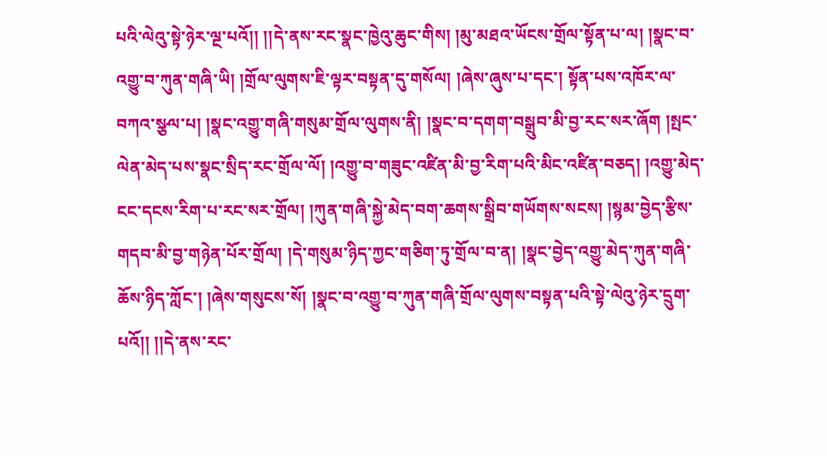པའི་ལེའུ་སྟེ་ཉེར་ལྔ་པའོ།། །།དེ་ནས་རང་སྣང་ཁྱེའུ་ཆུང་གིས། །མུ་མཐའ་ཡོངས་གྲོལ་སྟོན་པ་ལ། །སྣང་བ་འགྱུ་བ་ཀུན་གཞི་ཡི། །གྲོལ་ལུགས་ཇི་ལྟར་བསྟན་དུ་གསོལ། །ཞེས་ཞུས་པ་དང་། སྟོན་པས་འཁོར་ལ་བཀའ་སྩལ་པ། །སྣང་འགྱུ་གཞི་གསུམ་གྲོལ་ལུགས་ནི། །སྣང་བ་དགག་བསྒྲུབ་མི་བྱ་རང་སར་ཞོག །སྤང་ལེན་མེད་པས་སྣང་སྲིད་རང་གྲོལ་ལོ། །འགྱུ་བ་གཟུང་འཛིན་མི་བྱ་རིག་པའི་མིང་འཛིན་བཅད། །འགྱུ་མེད་ངང་དངས་རིག་པ་རང་སར་གྲོལ། །ཀུན་གཞི་སྐྱེ་མེད་བག་ཆགས་སྒྲིབ་གཡོགས་སངས། །སྙམ་བྱེད་རྩིས་གདབ་མི་བྱ་གཉེན་པོར་གྲོལ། །དེ་གསུམ་ཉིད་ཀྱང་གཅིག་ཏུ་གྲོལ་བ་ན། །སྣང་བྱེད་འགྱུ་མེད་ཀུན་གཞི་ཆོས་ཉིད་ཀློང་། །ཞེས་གསུངས་སོ། །སྣང་བ་འགྱུ་བ་ཀུན་གཞི་གྲོལ་ལུགས་བསྟན་པའི་སྟེ་ལེའུ་ཉེར་དྲུག་པའོ།། །།དེ་ནས་རང་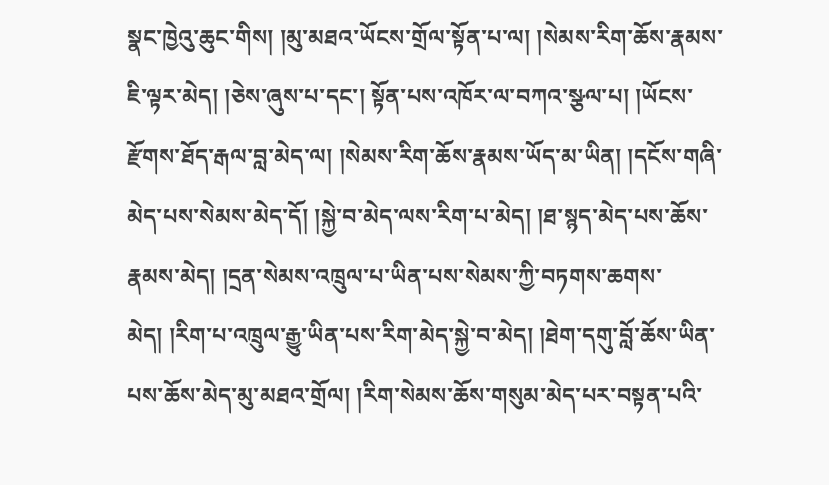སྣང་ཁྱེའུ་ཆུང་གིས། །མུ་མཐའ་ཡོངས་གྲོལ་སྟོན་པ་ལ། །སེམས་རིག་ཆོས་རྣམས་ཇི་ལྟར་མེད། །ཅེས་ཞུས་པ་དང་། སྟོན་པས་འཁོར་ལ་བཀའ་སྩལ་པ། །ཡོངས་རྫོགས་ཐོད་རྒལ་བླ་མེད་ལ། །སེམས་རིག་ཆོས་རྣམས་ཡོད་མ་ཡིན། །དངོས་གཞི་མེད་པས་སེམས་མེད་དོ། །སྐྱེ་བ་མེད་ལས་རིག་པ་མེད། །ཐ་སྙད་མེད་པས་ཆོས་རྣམས་མེད། །དྲན་སེམས་འཁྲུལ་པ་ཡིན་པས་སེམས་ཀྱི་བཏགས་ཆགས་མེད། །རིག་པ་འཁྲུལ་རྒྱུ་ཡིན་པས་རིག་མེད་སྐྱེ་བ་མེད། །ཐེག་དགུ་བློ་ཆོས་ཡིན་པས་ཆོས་མེད་མུ་མཐའ་གྲོལ། །རིག་སེམས་ཆོས་གསུམ་མེད་པར་བསྟན་པའི་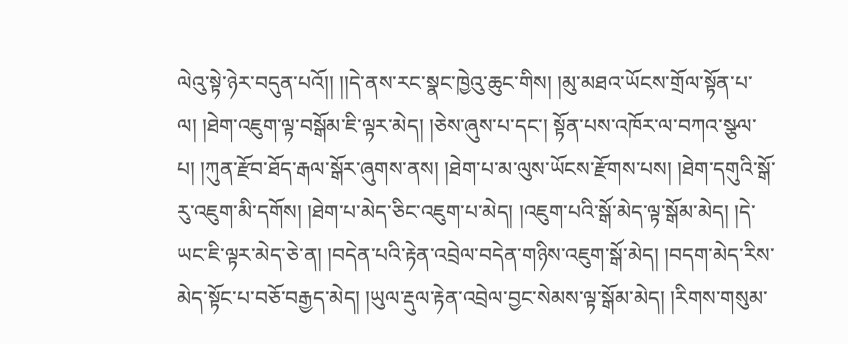ལེའུ་སྟེ་ཉེར་བདུན་པའོ།། །།དེ་ནས་རང་སྣང་ཁྱེའུ་ཆུང་གིས། །མུ་མཐའ་ཡོངས་གྲོལ་སྟོན་པ་ལ། །ཐེག་འཇུག་ལྟ་བསྒོམ་ཇི་ལྟར་མེད། །ཅེས་ཞུས་པ་དང་། སྟོན་པས་འཁོར་ལ་བཀའ་སྩལ་པ། །ཀུན་རྫོབ་ཐོད་རྒལ་སྒོར་ཞུགས་ནས། །ཐེག་པ་མ་ལུས་ཡོངས་རྫོགས་པས། །ཐེག་དགུའི་སྒོ་རུ་འཇུག་མི་དགོས། །ཐེག་པ་མེད་ཅིང་འཇུག་པ་མེད། །འཇུག་པའི་སྒོ་མེད་ལྟ་སྒོམ་མེད། །དེ་ཡང་ཇི་ལྟར་མེད་ཅེ་ན། །བདེན་པའི་རྟེན་འབྲེལ་བདེན་གཉིས་འཇུག་སྒོ་མེད། །བདག་མེད་རིས་མེད་སྟོང་པ་བཅོ་བརྒྱད་མེད། །ཡུལ་རྡུལ་རྟེན་འབྲེལ་བྱང་སེམས་ལྟ་སྒོམ་མེད། །རིགས་གསུམ་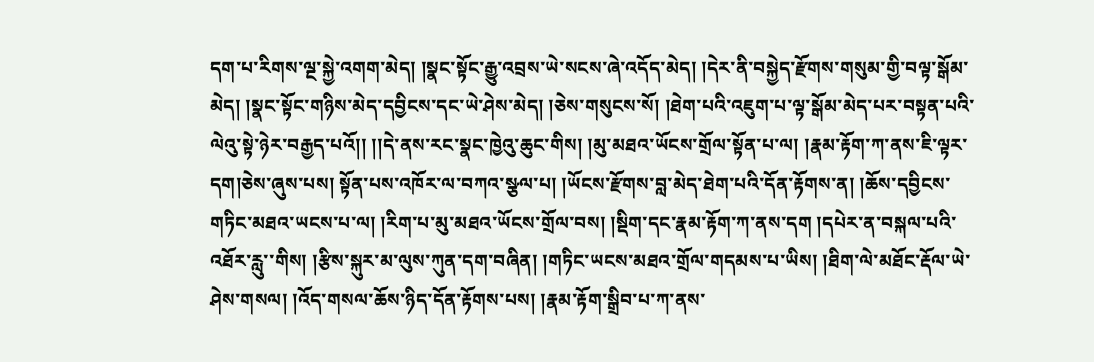དག་པ་རིགས་ལྔ་སྐྱེ་འགག་མེད། །སྣང་སྟོང་རྒྱུ་འབྲས་ཡེ་སངས་ཞེ་འདོད་མེད། །དེར་ནི་བསྐྱེད་རྫོགས་གསུམ་གྱི་བལྟ་སྒོམ་མེད། །སྣང་སྟོང་གཉིས་མེད་དབྱིངས་དང་ཡེ་ཤེས་མེད། །ཅེས་གསུངས་སོ། །ཐེག་པའི་འཇུག་པ་ལྟ་སྒོམ་མེད་པར་བསྟན་པའི་ལེའུ་སྟེ་ཉེར་བརྒྱད་པའོ།། །།དེ་ནས་རང་སྣང་ཁྱེའུ་ཆུང་གིས། །མུ་མཐའ་ཡོངས་གྲོལ་སྟོན་པ་ལ། །རྣམ་རྟོག་ཀ་ནས་ཇི་ལྟར་དག།ཅེས་ཞུས་པས། སྟོན་པས་འཁོར་ལ་བཀའ་སྩལ་པ། །ཡོངས་རྫོགས་བླ་མེད་ཐེག་པའི་དོན་རྟོགས་ན། །ཆོས་དབྱིངས་གཏིང་མཐའ་ཡངས་པ་ལ། །རིག་པ་མུ་མཐའ་ཡོངས་གྲོལ་བས། །སྡིག་དང་རྣམ་རྟོག་ཀ་ནས་དག །དཔེར་ན་བསྐལ་པའི་འཐོར་རླུ་་གིས། །རྩིས་སྐུར་མ་ལུས་ཀུན་དག་བཞིན། །གཏིང་ཡངས་མཐའ་གྲོལ་གདམས་པ་ཡིས། །ཐིག་ལེ་མཐོང་རྡོལ་ཡེ་ཤེས་གསལ། །འོད་གསལ་ཆོས་ཉིད་དོན་རྟོགས་པས། །རྣམ་རྟོག་སྒྲིབ་པ་ཀ་ནས་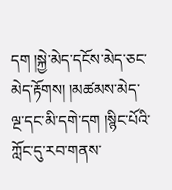དག །སྐྱེ་མེད་དངོས་མེད་ཅང་མེད་རྟོགས། །མཚམས་མེད་ལྔ་དང་མི་དགེ་དག །སྙིང་པོའི་ཀློང་དུ་རབ་གནས་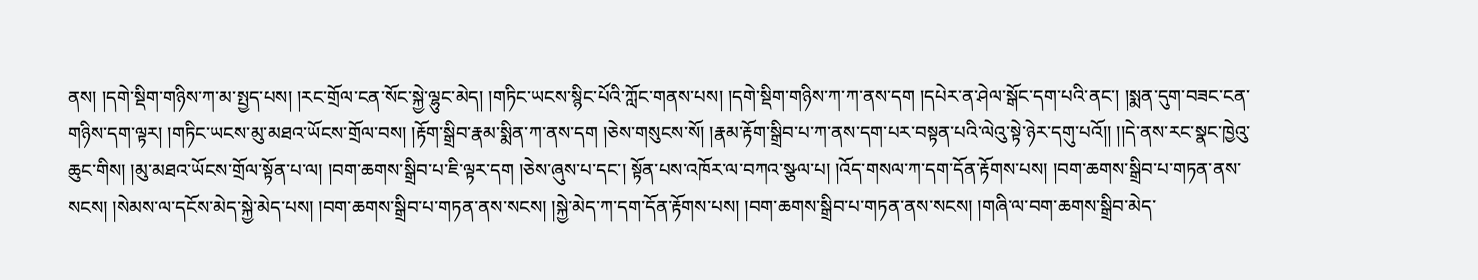ནས། །དགེ་སྡིག་གཉིས་ཀ་མ་སྤྱད་པས། །རང་གྲོལ་ངན་སོང་སྐྱེ་ལྷུང་མེད། །གཏིང་ཡངས་སྙིང་པོའི་ཀློང་གནས་པས། །དགེ་སྡིག་གཉིས་ཀ་ཀ་ནས་དག །དཔེར་ན་ཤེལ་སྒོང་དག་པའི་ནང་། །སྨན་དུག་བཟང་ངན་གཉིས་དག་ལྟར། །གཏིང་ཡངས་མུ་མཐའ་ཡོངས་གྲོལ་བས། །རྟོག་སྒྲིབ་རྣམ་སྨིན་ཀ་ནས་དག །ཅེས་གསུངས་སོ། །རྣམ་རྟོག་སྒྲིབ་པ་ཀ་ནས་དག་པར་བསྟན་པའི་ལེའུ་སྟེ་ཉེར་དགུ་པའོ།། །།དེ་ནས་རང་སྣང་ཁྱེའུ་ཆུང་གིས། །མུ་མཐའ་ཡོངས་གྲོལ་སྟོན་པ་ལ། །བག་ཆགས་སྒྲིབ་པ་ཇི་ལྟར་དག །ཅེས་ཞུས་པ་དང་། སྟོན་པས་འཁོར་ལ་བཀའ་སྩལ་པ། །འོད་གསལ་ཀ་དག་དོན་རྟོགས་པས། །བག་ཆགས་སྒྲིབ་པ་གཏན་ནས་སངས། །སེམས་ལ་དངོས་མེད་སྐྱེ་མེད་པས། །བག་ཆགས་སྒྲིབ་པ་གཏན་ནས་སངས། །སྐྱེ་མེད་ཀ་དག་དོན་རྟོགས་པས། །བག་ཆགས་སྒྲིབ་པ་གཏན་ནས་སངས། །གཞི་ལ་བག་ཆགས་སྒྲིབ་མེད་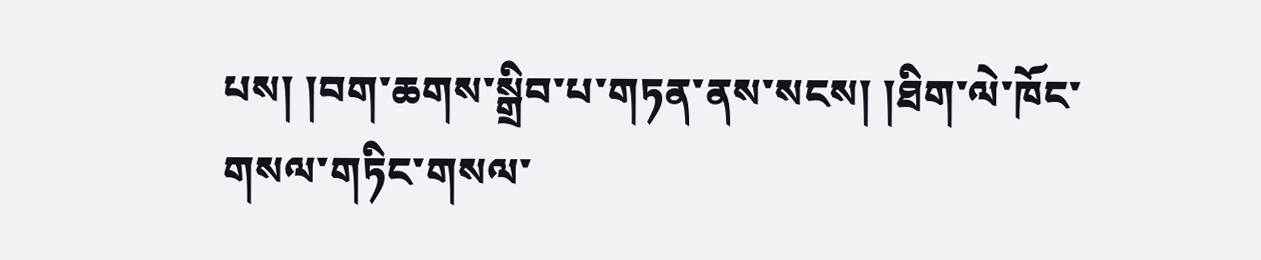པས། །བག་ཆགས་སྒྲིབ་པ་གཏན་ནས་སངས། །ཐིག་ལེ་ཁོང་གསལ་གཏིང་གསལ་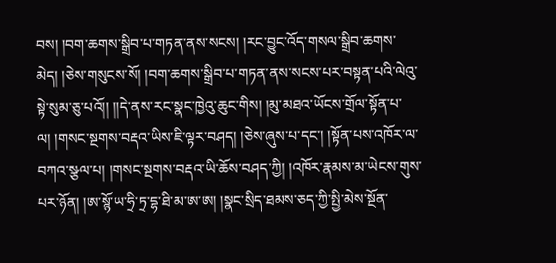བས། །བག་ཆགས་སྒྲིབ་པ་གཏན་ནས་སངས། །རང་བྱུང་འོད་གསལ་སྒྲིབ་ཆགས་མེད། །ཅེས་གསུངས་སོ། །བག་ཆགས་སྒྲིབ་པ་གཏན་ནས་སངས་པར་བསྟན་པའི་ལེའུ་སྟེ་སུམ་ཅུ་པའོ།། །།དེ་ནས་རང་སྣང་ཁྱེའུ་ཆུང་གིས། །མུ་མཐའ་ཡོངས་གྲོལ་སྟོན་པ་ལ། །གསང་སྔགས་བརྡའ་ཡིས་ཇི་ལྟར་བཤད། །ཅེས་ཞུས་པ་དང་། །སྟོན་པས་འཁོར་ལ་བཀའ་སྩལ་པ། །གསང་སྔགས་བརྡའ་ཡི་ཆོས་བཤད་ཀྱི། །འཁོར་རྣམས་མ་ཡེངས་གུས་པར་ཉོན། །ཨ་སྙོ་ཡ་ཧྲི་ཏྲ་དྷ་ཐི་མ་ཨ་ཨ། །སྣང་སྲིད་ཐམས་ཅད་ཀྱི་སྤྱི་མེས་སྔོན་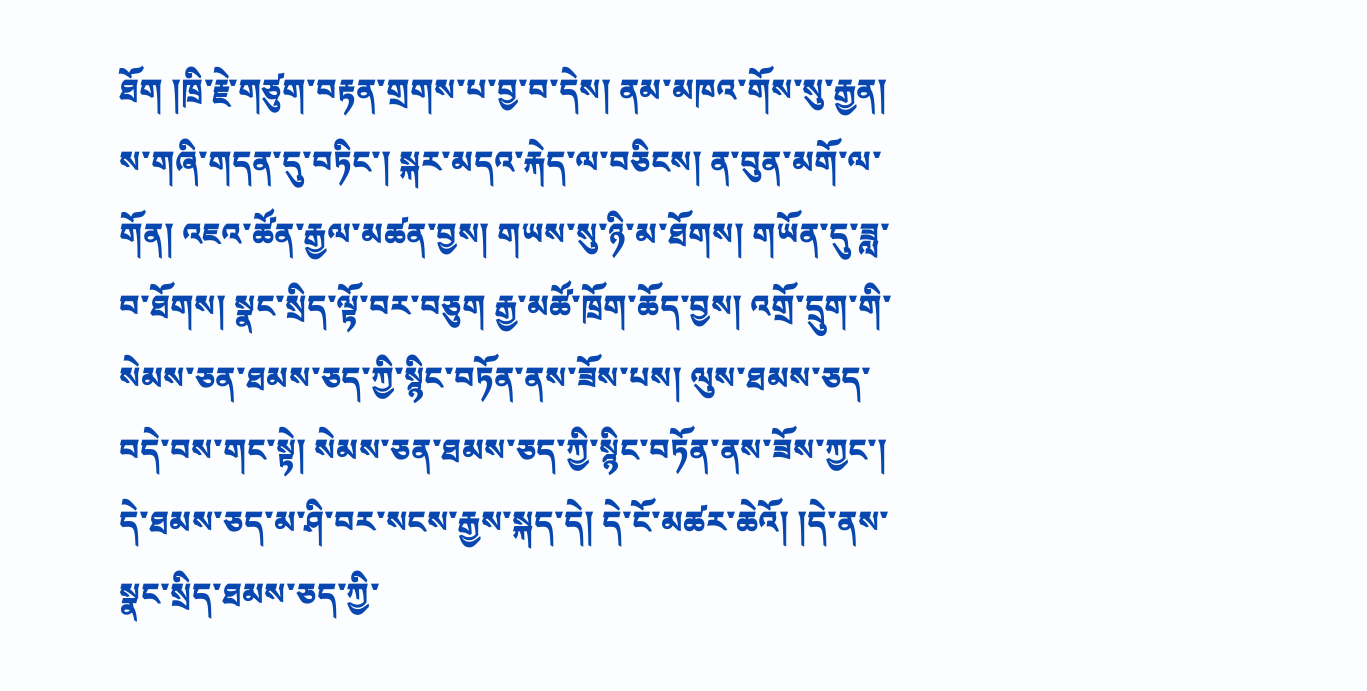ཐོག །ཁྲི་རྗེ་གཙུག་བརྟན་གྲགས་པ་བྱ་བ་དེས། ནམ་མཁའ་གོས་སུ་རྒྱན། ས་གཞི་གདན་དུ་བཏིང་། སྐར་མདའ་རྐེད་ལ་བཅིངས། ན་བུན་མགོ་ལ་གོན། འཇའ་ཚོན་རྒྱལ་མཚན་བྱས། གཡས་སུ་ཉི་མ་ཐོགས། གཡོན་དུ་ཟླ་བ་ཐོགས། སྣང་སྲིད་ལྟོ་བར་བཅུག རྒྱ་མཚོ་ཁྲོག་ཆོད་བྱས། འགྲོ་དྲུག་གི་སེམས་ཅན་ཐམས་ཅད་ཀྱི་སྙིང་བཏོན་ནས་ཟོས་པས། ལུས་ཐམས་ཅད་བདེ་བས་གང་སྟེ། སེམས་ཅན་ཐམས་ཅད་ཀྱི་སྙིང་བཏོན་ནས་ཟོས་ཀྱང་། དེ་ཐམས་ཅད་མ་ཤི་བར་སངས་རྒྱས་སྐད་དེ། དེ་ངོ་མཚར་ཆེའོ། །དེ་ནས་སྣང་སྲིད་ཐམས་ཅད་ཀྱི་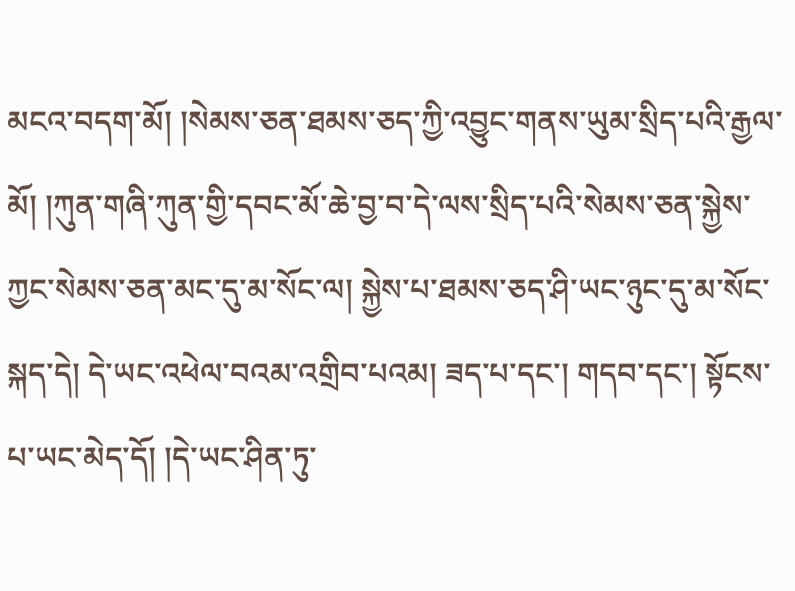མངའ་བདག་མོ། །སེམས་ཅན་ཐམས་ཅད་ཀྱི་འབྱུང་གནས་ཡུམ་སྲིད་པའི་རྒྱལ་མོ། །ཀུན་གཞི་ཀུན་གྱི་དབང་མོ་ཆེ་བྱ་བ་དེ་ལས་སྲིད་པའི་སེམས་ཅན་སྐྱེས་ཀྱང་སེམས་ཅན་མང་དུ་མ་སོང་ལ། སྐྱེས་པ་ཐམས་ཅད་ཤི་ཡང་ཉུང་དུ་མ་སོང་སྐད་དེ། དེ་ཡང་འཕེལ་བའམ་འགྲིབ་པའམ། ཟད་པ་དང་། གདབ་དང་། སྟོངས་པ་ཡང་མེད་དོ། །དེ་ཡང་ཤིན་ཏུ་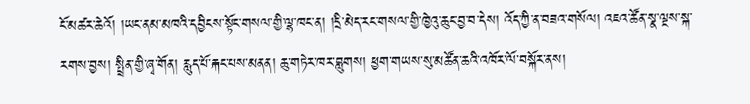ངོ་མཚར་ཆེའོ། །ཡང་ནམ་མཁའི་དབྱིངས་སྟོང་གསལ་གྱི་ལྷ་ཁང་ན། །དྲི་མེད་རང་གསལ་གྱི་ཁྱེའུ་ཆུང་བྱ་བ་དེས། འོད་ཀྱི་ན་བཟའ་གསོལ། འཇའ་ཚོན་སྣ་ལྔས་སྐ་རགས་བྱས། སྤྲིན་གྱི་ཞྭ་གོན། རླུད་པོ་རྐང་པས་མནན། ཆུ་གཏེར་ཁར་བླུགས། ཕྱག་གཡས་སུ་མཚོན་ཆའི་འཁོར་ལོ་བསྐོར་ནས།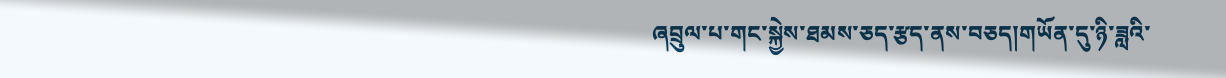ཞབྲུལ་པ་གང་སྐྱེས་ཐམས་ཅད་རྩད་ནས་བཅད།གཡོན་དུ་ཉི་ཟླའི་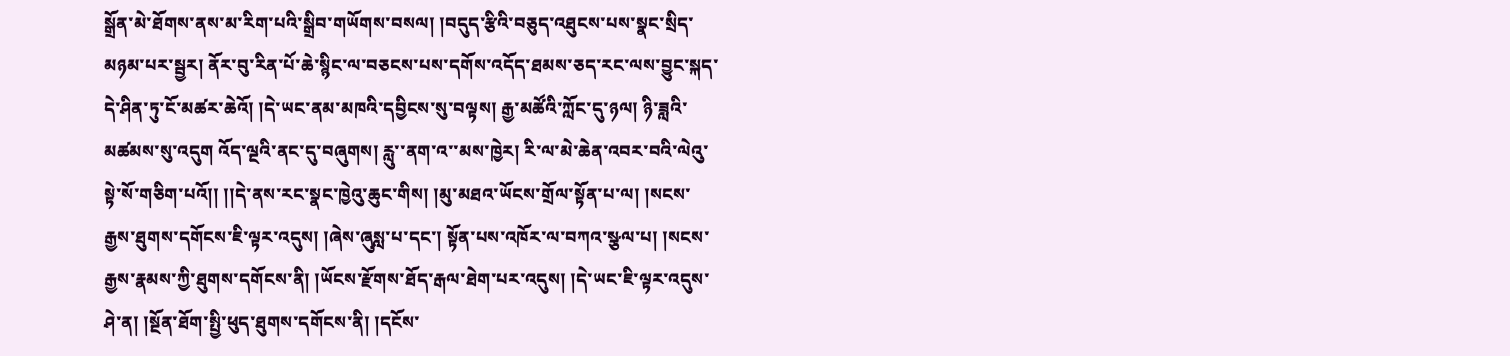སྒྲོན་མེ་ཐོགས་ནས་མ་རིག་པའི་སྒྲིབ་གཡོགས་བསལ། །བདུད་རྩིའི་བཅུད་འཐུངས་པས་སྣང་སྲིད་མཉམ་པར་སྦྱར། ནོར་བུ་རིན་པོ་ཆེ་སྙིང་ལ་བཅངས་པས་དགོས་འདོད་ཐམས་ཅད་རང་ལས་བྱུང་སྐད་དེ་ཤིན་ཏུ་ངོ་མཚར་ཆེའོ། །དེ་ཡང་ནམ་མཁའི་དབྱིངས་སུ་བལྟས། རྒྱ་མཚོའི་ཀློང་དུ་ཉལ། ཉི་ཟླའི་མཚམས་སུ་འདུག འོད་ལྔའི་ནང་དུ་བཞུགས། རླུ་་ནག་འ་་མས་ཁྱེར། རི་ལ་མེ་ཆེན་འབར་བའི་ལེའུ་སྟེ་སོ་གཅིག་པའོ།། །།དེ་ནས་རང་སྣང་ཁྱེའུ་ཆུང་གིས། །མུ་མཐའ་ཡོངས་གྲོལ་སྟོན་པ་ལ། །སངས་རྒྱས་ཐུགས་དགོངས་ཇི་ལྟར་འདུས། །ཞེས་ཞུསླ་པ་དང་། སྟོན་པས་འཁོར་ལ་བཀའ་སྩལ་པ། །སངས་རྒྱས་རྣམས་ཀྱི་ཐུགས་དགོངས་ནི། །ཡོངས་རྫོགས་ཐོད་རྒལ་ཐེག་པར་འདུས། །དེ་ཡང་ཇི་ལྟར་འདུས་ཤེ་ན། །སྔོན་ཐོག་སྤྱི་ཕུད་ཐུགས་དགོངས་ནི། །དངོས་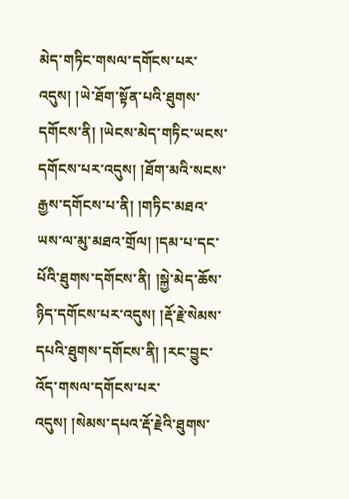མེད་གཏིང་གསལ་དགོངས་པར་འདུས། །ཡེ་ཐོག་སྟོན་པའི་ཐུགས་དགོངས་ནི། །ཡེངས་མེད་གཏིང་ཡངས་དགོངས་པར་འདུས། །ཐོག་མའི་སངས་རྒྱས་དགོངས་པ་ནི། །གཏིང་མཐའ་ཡས་ལ་མུ་མཐའ་གྲོལ། །དམ་པ་དང་པོའི་ཐུགས་དགོངས་ནི། །སྐྱེ་མེད་ཆོས་ཉིད་དགོངས་པར་འདུས། །རྡོ་རྗེ་སེམས་དཔའི་ཐུགས་དགོངས་ནི། །རང་བྱུང་འོད་གསལ་དགོངས་པར་འདུས། །སེམས་དཔའ་རྡོ་རྗེའི་ཐུགས་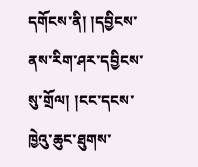དགོངས་ནི། །དབྱིངས་ནས་རིག་ཤར་དབྱིངས་སུ་གྲོལ། །ངང་དངས་ཁྱེའུ་ཆུང་ཐུགས་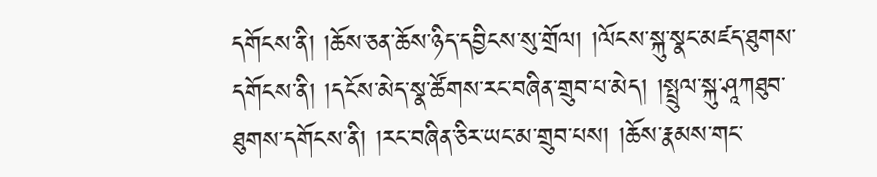དགོངས་ནི། །ཆོས་ཅན་ཆོས་ཉིད་དབྱིངས་སུ་གྲོལ། །ལོངས་སྐུ་སྣང་མཛད་ཐུགས་དགོངས་ནི། །དངོས་མེད་སྣ་ཚོགས་རང་བཞིན་གྲུབ་པ་མེད། །སྤྲུལ་སྐུ་ཤཱཀཐུབ་ཐུགས་དགོངས་ནི། །རང་བཞིན་ཅིར་ཡང་མ་གྲུབ་པས། །ཆོས་རྣམས་གང་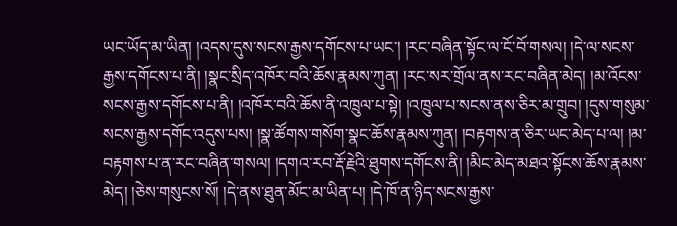ཡང་ཡོད་མ་ཡིན། །འདས་དུས་སངས་རྒྱས་དགོངས་པ་ཡང་། །རང་བཞིན་སྟོང་ལ་ངོ་བོ་གསལ། །དེ་ལ་སངས་རྒྱས་དགོངས་པ་ནི། །སྣང་སྲིད་འཁོར་བའི་ཆོས་རྣམས་ཀུན། །རང་སར་གྲོལ་ནས་རང་བཞིན་མེད། །མ་འོངས་སངས་རྒྱས་དགོངས་པ་ནི། །འཁོར་བའི་ཆོས་ནི་འཁྲུལ་པ་སྟེ། །འཁྲུལ་པ་སངས་ནས་ཅིར་མ་གྲུབ། །དུས་གསུམ་སངས་རྒྱས་དགོང་འདུས་པས། །སྣ་ཚོགས་གསོག་སྣང་ཆོས་རྣམས་ཀུན། །བརྟགས་ན་ཅིར་ཡང་མེད་པ་ལ། །མ་བརྟགས་པ་ན་རང་བཞིན་གསལ། །དགའ་རབ་རྡོ་རྗེའི་ཐུགས་དགོངས་ནི། །མིང་མེད་མཐའ་སྟོངས་ཆོས་རྣམས་མེད། །ཅེས་གསུངས་སོ། །དེ་ནས་ཐུན་མོང་མ་ཡིན་པ། །དེ་ཁོ་ན་ཉིད་སངས་རྒྱས་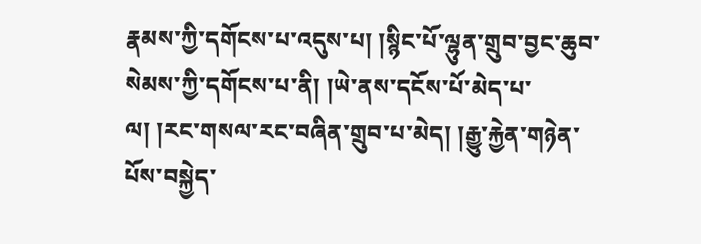རྣམས་ཀྱི་དགོངས་པ་འདུས་པ། །སྙིང་པོ་ལྷུན་གྲུབ་བྱང་ཆུབ་སེམས་ཀྱི་དགོངས་པ་ནི། །ཡེ་ནས་དངོས་པོ་མེད་པ་ལ། །རང་གསལ་རང་བཞིན་གྲུབ་པ་མེད། །རྒྱུ་རྐྱེན་གཉེན་པོས་བསྐྱེད་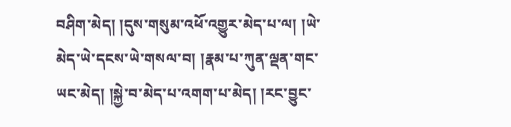བཤིག་མེད། །དུས་གསུམ་འཕོ་འགྱུར་མེད་པ་ལ། །ཡེ་མེད་ཡེ་དངས་ཡེ་གསལ་བ། །རྣམ་པ་ཀུན་ལྡན་གང་ཡང་མེད། །སྐྱེ་བ་མེད་པ་འགག་པ་མེད། །རང་བྱུང་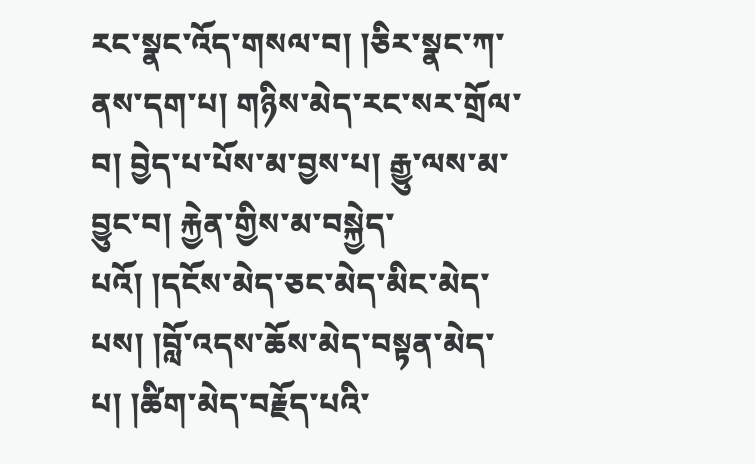རང་སྣང་འོད་གསལ་བ། །ཅིར་སྣང་ཀ་ནས་དག་པ། གཉིས་མེད་རང་སར་གྲོལ་བ། བྱེད་པ་པོས་མ་བྱས་པ། རྒྱུ་ལས་མ་བྱུང་བ། རྐྱེན་གྱིས་མ་བསྐྱེད་པའོ། །དངོས་མེད་ཅང་མེད་མིང་མེད་པས། །བློ་འདས་ཆོས་མེད་བསྟན་མེད་པ། །ཚིག་མེད་བརྗོད་པའི་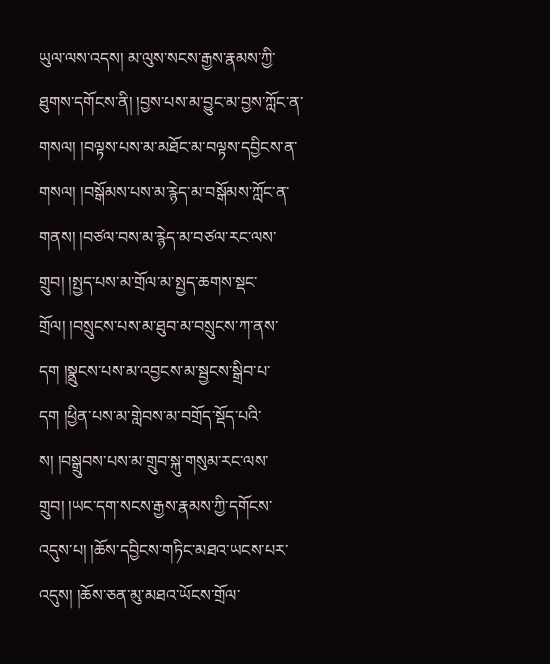ཡུལ་ལས་འདས། མ་ལུས་སངས་རྒྱས་རྣམས་ཀྱི་ཐུགས་དགོངས་ནི། །བྱས་པས་མ་བྱུང་མ་བྱས་ཀློང་ན་གསལ། །བལྟས་པས་མ་མཐོང་མ་བལྟས་དབྱིངས་ན་གསལ། །བསྒོམས་པས་མ་རྙེད་མ་བསྒོམས་ཀློང་ན་གནས། །བཙལ་བས་མ་རྙེད་མ་བཙལ་རང་ལས་གྲུབ། །སྤྱད་པས་མ་གྲོལ་མ་སྤྱད་ཆགས་སྡང་གྲོལ། །བསྲུངས་པས་མ་ཐུབ་མ་བསྲུངས་ཀ་ནས་དག །སྣྲུངས་པས་མ་འབྱངས་མ་སྦྱངས་སྒྲིབ་པ་དག །ཕྱིན་པས་མ་གླེབས་མ་བགྲོད་སྡོད་པའི་ས། །བསྒྲུབས་པས་མ་གྲུབ་སྐུ་གསུམ་རང་ལས་གྲུབ། །ཡང་དག་སངས་རྒྱས་རྣམས་ཀྱི་དགོངས་འདུས་པ། །ཆོས་དབྱིངས་གཏིང་མཐའ་ཡངས་པར་འདུས། །ཆོས་ཅན་མུ་མཐའ་ཡོངས་གྲོལ་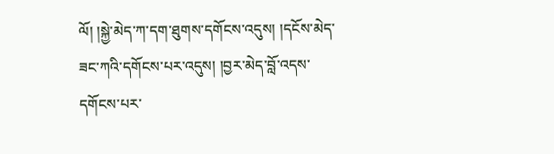ལོ། །སྐྱེ་མེད་ཀ་དག་ཐུགས་དགོངས་འདུས། །དངོས་མེད་ཟང་ཀའི་དགོངས་པར་འདུས། །བྱར་མེད་བློ་འདས་དགོངས་པར་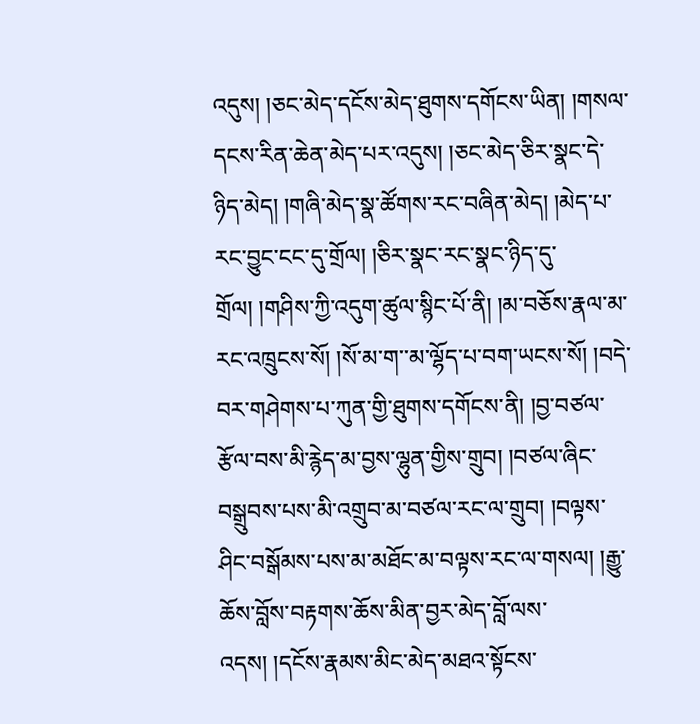འདུས། །ཅང་མེད་དངོས་མེད་ཐུགས་དགོངས་ཡིན། །གསལ་དངས་རིན་ཆེན་མེད་པར་འདུས། །ཅང་མེད་ཅིར་སྣང་དེ་ཉིད་མེད། །གཞི་མེད་སྣ་ཚོགས་རང་བཞིན་མེད། །མེད་པ་རང་བྱུང་ངང་དུ་གྲོལ། །ཅིར་སྣང་རང་སྣང་ཉིད་དུ་གྲོལ། །གཤིས་ཀྱི་འདུག་ཚུལ་སྙིང་པོ་ནི། །མ་བཅོས་རྣལ་མ་རང་འཁྲུངས་སོ། །སོ་མ་ག་་མ་ལྷོད་པ་བག་ཡངས་སོ། །བདེ་བར་གཤེགས་པ་ཀུན་གྱི་ཐུགས་དགོངས་ནི། །བྱ་བཙལ་རྩོལ་བས་མི་རྙེད་མ་བྱས་ལྷུན་གྱིས་གྲུབ། །བཙལ་ཞིང་བསྒྲུབས་པས་མི་འགྲུབ་མ་བཙལ་རང་ལ་གྲུབ། །བལྟས་ཤིང་བསྒོམས་པས་མ་མཐོང་མ་བལྟས་རང་ལ་གསལ། །རྒྱུ་ཆོས་བློས་བརྟགས་ཆོས་མིན་བྱར་མེད་བློ་ལས་འདས། །དངོས་རྣམས་མིང་མེད་མཐའ་སྟོངས་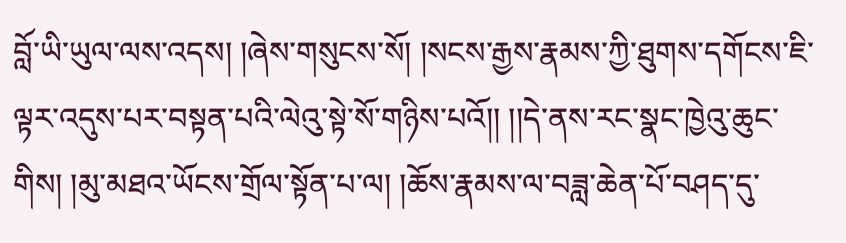བློ་ཡི་ཡུལ་ལས་འདས། །ཞེས་གསུངས་སོ། །སངས་རྒྱས་རྣམས་ཀྱི་ཐུགས་དགོངས་ཇི་ལྟར་འདུས་པར་བསྟན་པའི་ལེའུ་སྟེ་སོ་གཉིས་པའོ།། །།དེ་ནས་རང་སྣང་ཁྱེའུ་ཆུང་གིས། །མུ་མཐའ་ཡོངས་གྲོལ་སྟོན་པ་ལ། །ཆོས་རྣམས་ལ་བཟླ་ཆེན་པོ་བཤད་དུ་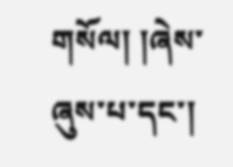གསོལ། །ཞེས་ཞུས་པ་དང་།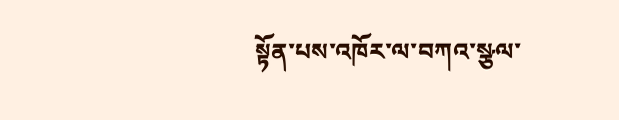སྟོན་པས་འཁོར་ལ་བཀའ་སྩལ་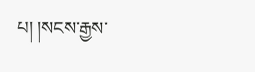པ། །སངས་རྒྱས་